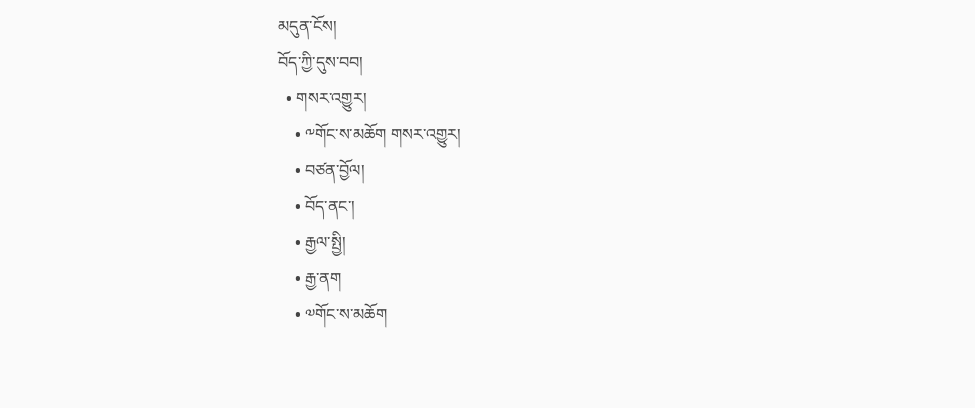མདུན་ངོས།
བོད་ཀྱི་དུས་བབ།
  • གསར་འགྱུར།
    • ༸གོང་ས་མཆོག གསར་འགྱུར།
    • བཙན་བྱོལ།
    • བོད་ནང་།
    • རྒྱལ་སྤྱི།
    • རྒྱ་ནག
    • ༧གོང་ས་མཆོག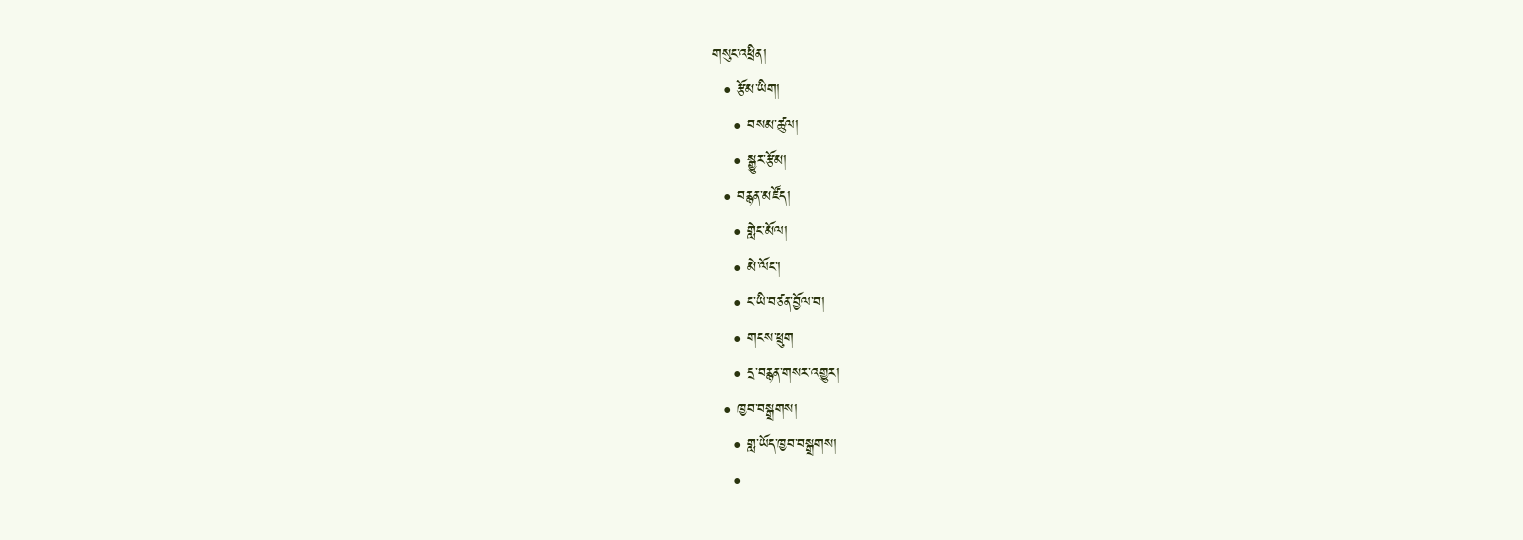གསུང་འཕྲིན།
  • རྩོམ་ཡིག།
    • བསམ་ཚུལ།
    • སྒྱུར་རྩོམ།
  • བརྙན་མཛོད།
    • གླེང་མོལ།
    • མེ་ལོང་།
    • ང་ཡི་བཙན་བྱོལ་བ།
    • གངས་ཕྲུག
    • དྲ་བརྙན་གསར་འགྱུར།
  • ཁྱབ་བསྒྲགས།
    • གླ་ཡོད་ཁྱབ་བསྒྲགས།
    •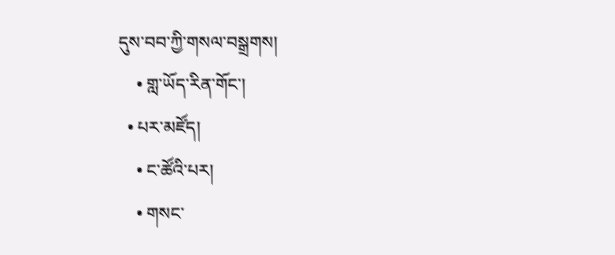དུས་བབ་ཀྱི་གསལ་བསྒྲགས།
    • གླ་ཡོད་རིན་གོང་།
  • པར་མཛོད།
    • ང་ཚོའི་པར།
    • གསང་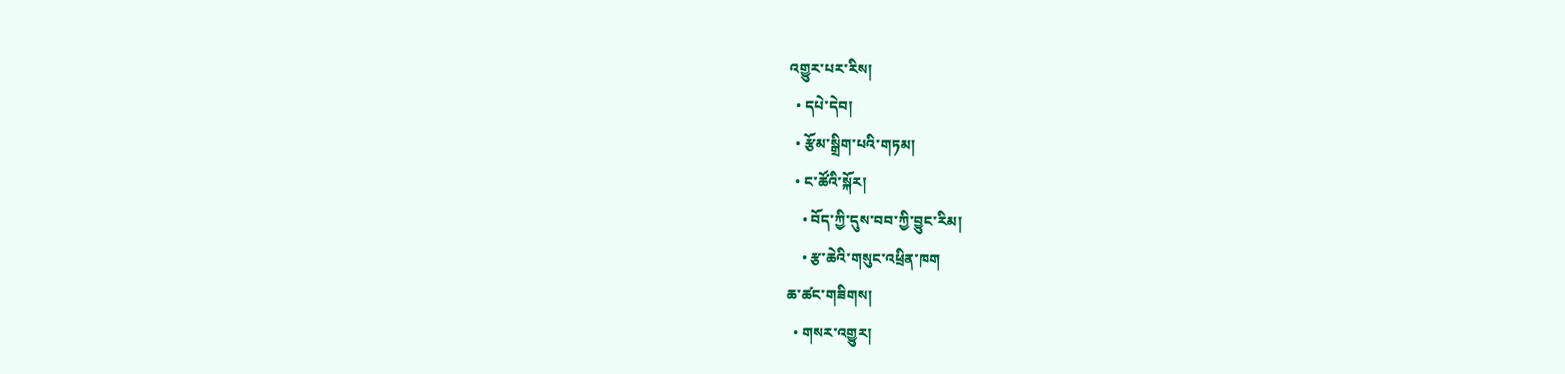འགྱུར་པར་རིས།
  • དཔེ་དེབ།
  • རྩོམ་སྒྲིག་པའི་གཏམ།
  • ང་ཚོའི་སྐོར།
    • བོད་ཀྱི་དུས་བབ་ཀྱི་བྱུང་རིམ།
    • རྩ་ཆེའི་གསུང་འཕྲིན་ཁག
ཆ་ཚང་གཟིགས།
  • གསར་འགྱུར།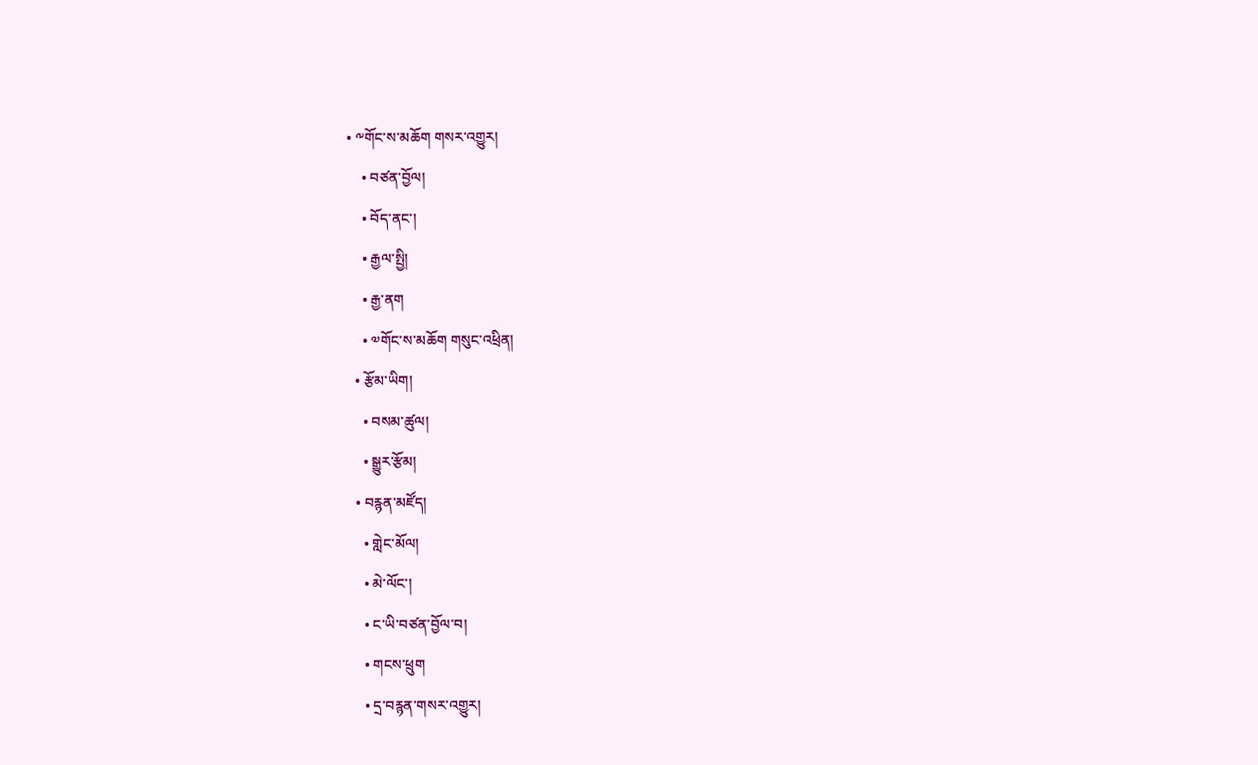• ༸གོང་ས་མཆོག གསར་འགྱུར།
    • བཙན་བྱོལ།
    • བོད་ནང་།
    • རྒྱལ་སྤྱི།
    • རྒྱ་ནག
    • ༧གོང་ས་མཆོག གསུང་འཕྲིན།
  • རྩོམ་ཡིག།
    • བསམ་ཚུལ།
    • སྒྱུར་རྩོམ།
  • བརྙན་མཛོད།
    • གླེང་མོལ།
    • མེ་ལོང་།
    • ང་ཡི་བཙན་བྱོལ་བ།
    • གངས་ཕྲུག
    • དྲ་བརྙན་གསར་འགྱུར།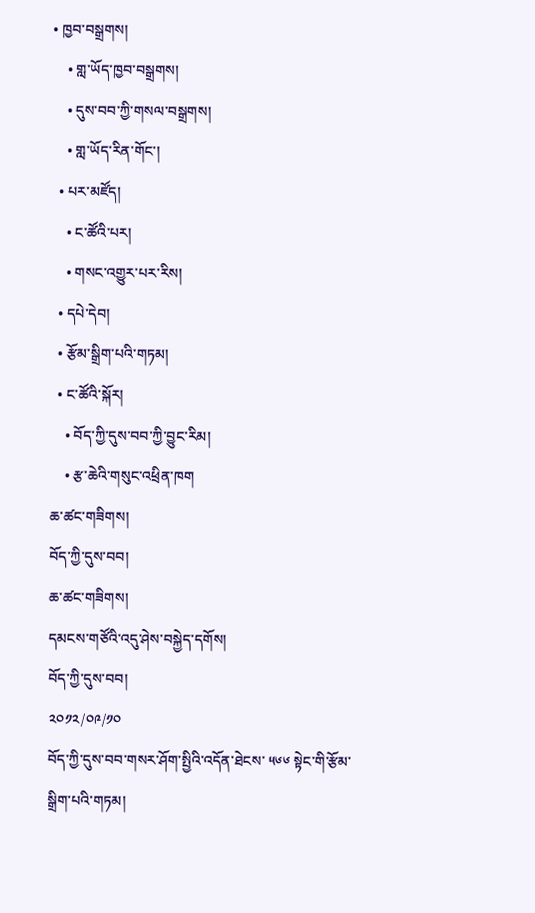• ཁྱབ་བསྒྲགས།
    • གླ་ཡོད་ཁྱབ་བསྒྲགས།
    • དུས་བབ་ཀྱི་གསལ་བསྒྲགས།
    • གླ་ཡོད་རིན་གོང་།
  • པར་མཛོད།
    • ང་ཚོའི་པར།
    • གསང་འགྱུར་པར་རིས།
  • དཔེ་དེབ།
  • རྩོམ་སྒྲིག་པའི་གཏམ།
  • ང་ཚོའི་སྐོར།
    • བོད་ཀྱི་དུས་བབ་ཀྱི་བྱུང་རིམ།
    • རྩ་ཆེའི་གསུང་འཕྲིན་ཁག
ཆ་ཚང་གཟིགས།
བོད་ཀྱི་དུས་བབ།
ཆ་ཚང་གཟིགས།
དམངས་གཙོའི་འདུ་ཤེས་བསྐྱེད་དགོས།
བོད་ཀྱི་དུས་བབ།
༢༠༡༢/༠༩/༡༠
བོད་ཀྱི་དུས་བབ་གསར་ཤོག་སྤྱིའི་འདོན་ཐེངས་ ༥༦༦ སྟེང་གི་རྩོམ་སྒྲིག་པའི་གཏམ།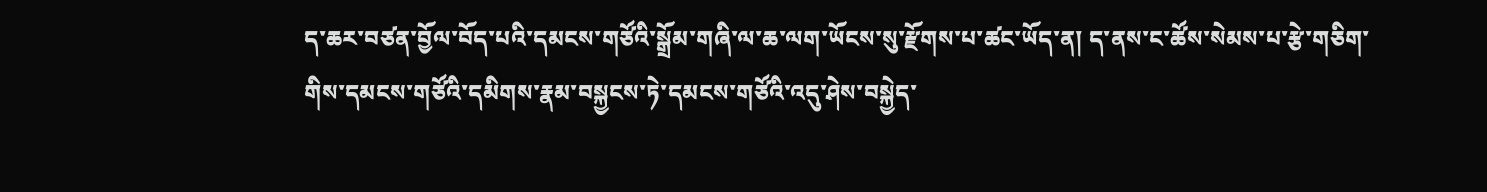ད་ཆར་བཙན་བྱོལ་བོད་པའི་དམངས་གཙོའི་སྒྲོམ་གཞི་ལ་ཆ་ལག་ཡོངས་སུ་རྫོགས་པ་ཚང་ཡོད་ན། ད་ནས་ང་ཚོས་སེམས་པ་རྩེ་གཅིག་གིས་དམངས་གཙོའི་དམིགས་རྣམ་བསྐྱངས་ཏེ་དམངས་གཙོའི་འདུ་ཤེས་བསྐྱེད་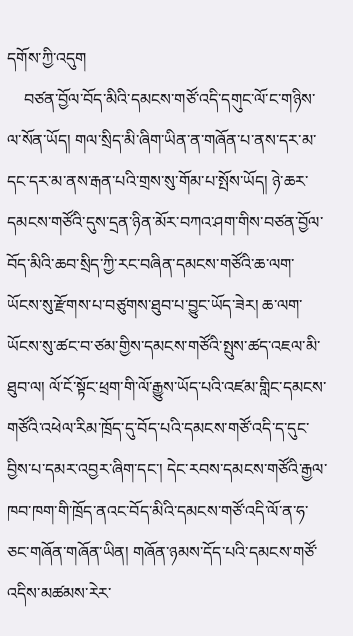དགོས་ཀྱི་འདུག
    བཙན་བྱོལ་བོད་མིའི་དམངས་གཙོ་འདི་དགུང་ལོ་ང་གཉིས་ལ་སོན་ཡོད། གལ་སྲིད་མི་ཞིག་ཡིན་ན་གཞོན་པ་ནས་དར་མ་དང་དར་མ་ནས་རྒན་པའི་གྲས་སུ་གོམ་པ་སྤོས་ཡོད། ཉེ་ཆར་དམངས་གཙོའི་དུས་དྲན་ཉིན་མོར་བཀའ་ཤག་གིས་བཙན་བྱོལ་བོད་མིའི་ཆབ་སྲིད་ཀྱི་རང་བཞིན་དམངས་གཙོའི་ཆ་ལག་ཡོངས་སུ་རྫོགས་པ་བཙུགས་ཐུབ་པ་བྱུང་ཡོད་ཟེར། ཆ་ལག་ཡོངས་སུ་ཚང་བ་ཙམ་གྱིས་དམངས་གཙོའི་སྤུས་ཚད་འཇལ་མི་ཐུབ་ལ། ལོ་ངོ་སྟོང་ཕྲག་གི་ལོ་རྒྱུས་ཡོད་པའི་འཛམ་གླིང་དམངས་གཙོའི་འཕེལ་རིམ་ཁྲོད་དུ་བོད་པའི་དམངས་གཙོ་འདི་ད་དུང་བྱིས་པ་དམར་འབྱར་ཞིག་དང་། དེང་རབས་དམངས་གཙོའི་རྒྱལ་ཁབ་ཁག་གི་ཁྲོད་ནའང་བོད་མིའི་དམངས་གཙོ་འདི་ལོ་ན་ཧ་ཅང་གཞོན་གཞོན་ཡིན། གཞོན་ཉམས་དོད་པའི་དམངས་གཙོ་འདིས་མཚམས་རེར་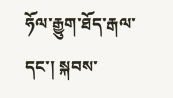ཧོལ་རྒྱུག་ཐོད་རྒལ་དང་། སྐབས་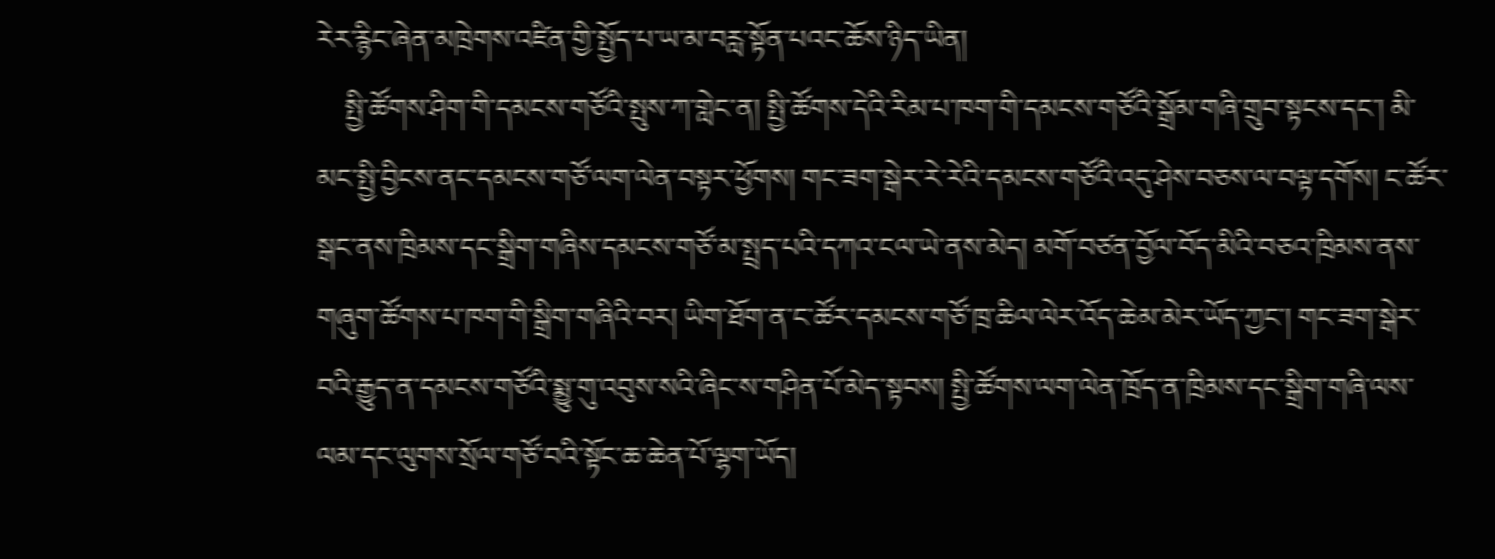རེར་རྙིང་ཞེན་མཁྲེགས་འཛིན་གྱི་སྤྱོད་པ་ཡ་མ་བརླ་སྟོན་པའང་ཆོས་ཉིད་ཡིན།
    སྤྱི་ཚོགས་ཤིག་གི་དམངས་གཙོའི་སྤུས་ཀ་གླེང་ན། སྤྱི་ཚོགས་དེའི་རིམ་པ་ཁག་གི་དམངས་གཙོའི་སྒྲོམ་གཞི་གྲུབ་སྟངས་དང་། མི་མང་སྤྱི་བྱིངས་ནང་དམངས་གཙོ་ལག་ལེན་བསྟར་ཕྱོགས། གང་ཟག་སྒེར་རེ་རེའི་དམངས་གཙོའི་འདུ་ཤེས་བཅས་ལ་བལྟ་དགོས། ང་ཚོར་སྒང་ནས་ཁྲིམས་དང་སྒྲིག་གཞིས་དམངས་གཙོ་མ་སྤྲད་པའི་དཀའ་ངལ་ཡེ་ནས་མེད། མགོ་བཙན་བྱོལ་བོད་མིའི་བཅའ་ཁྲིམས་ནས་གཞུག་ཚོགས་པ་ཁག་གི་སྒྲིག་གཞིའི་བར། ཡིག་ཐོག་ན་ང་ཚོར་དམངས་གཙོ་ཁྲ་ཆིལ་ལེར་འོད་ཆེམ་མེར་ཡོད་ཀྱང་། གང་ཟག་སྒེར་བའི་རྒྱུད་ན་དམངས་གཙོའི་སྨྱུ་གུ་འབུས་སའི་ཞིང་ས་གཤིན་པོ་མེད་སྟབས། སྤྱི་ཚོགས་ལག་ལེན་ཁྲོད་ན་ཁྲིམས་དང་སྒྲིག་གཞི་ལས་ལམ་དང་ལུགས་སྲོལ་གཙོ་བའི་སྟོང་ཆ་ཆེན་པོ་ལྷག་ཡོད།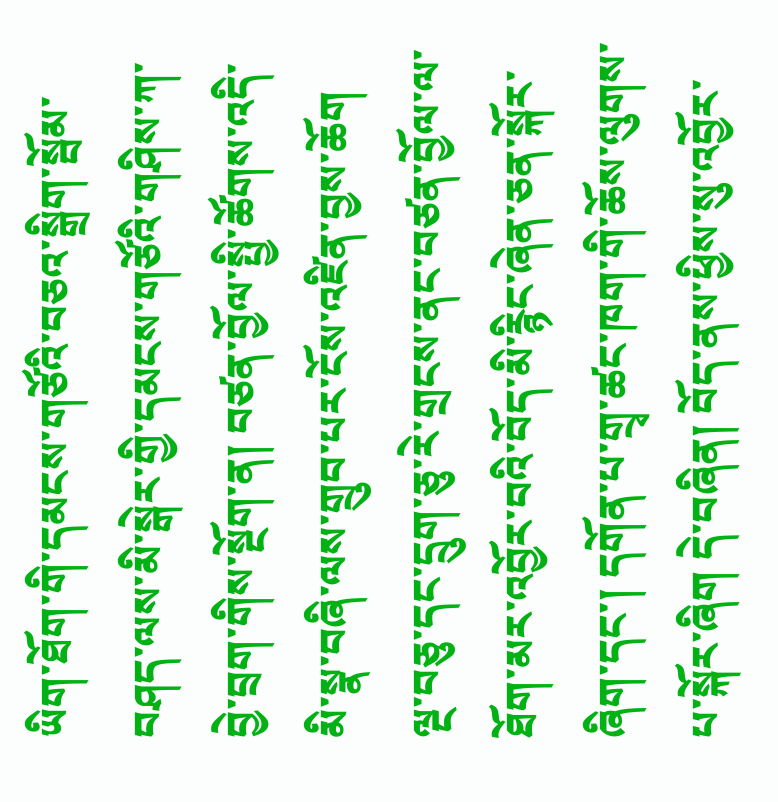ཡིག་ཐོག་གི་དམངས་གཙོའི་བཅའ་སྒྲིག་སྦོམ་བཤད་ལས་མི་སྒེར་གྱི་དམངས་གཙོའི་གཤིས་ཀ་བྱེ་བྲག་གིས་སྔོག་ན། བཙན་བྱོལ་སྤྱི་ཚོགས་འདི་མི་སྣ་བཞི་ལས་གྲུབ་པར་ངོས་འཛིན་བྱས་ཆོག ལྔ་བཅུ་དང་དྲུག་ཅུ་རེ་གྲངས་ནང་བཙན་བྱོལ་ལ་ཐོག་མར་འབྱོར་བའི་བོད་མི་རྙིང་ཞེན་ཅན་སྐོར་ཞིག་དང་། དགོན་པ་གྲྭ་ཚང་ཁག་གི་ཆོས་ལུགས་པ་སྐོར་ཞིག དེ་བཞིན། བོད་ནས་ཕྱིས་སུ་འབྱོར་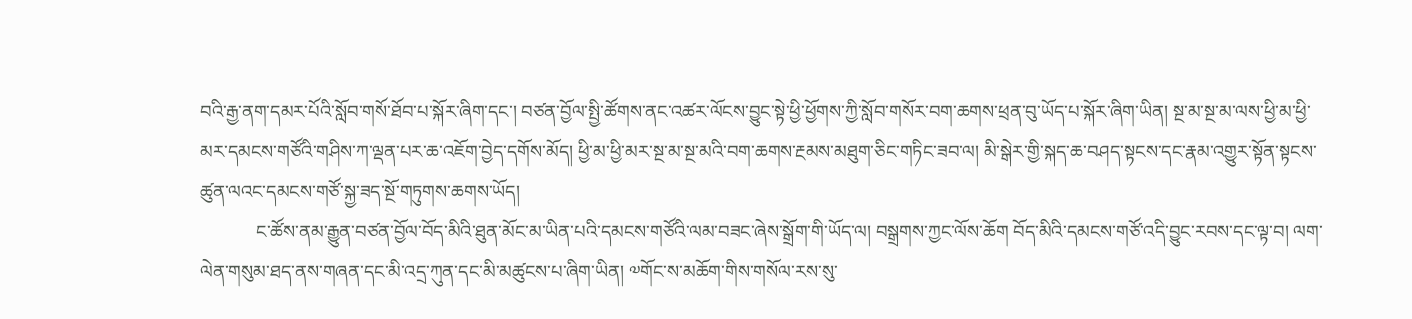བའི་རྒྱ་ནག་དམར་པོའི་སློབ་གསོ་ཐོབ་པ་སྐོར་ཞིག་དང་། བཙན་བྱོལ་སྤྱི་ཚོགས་ནང་འཚར་ལོངས་བྱུང་སྟེ་ཕྱི་ཕྱོགས་ཀྱི་སློབ་གསོར་བག་ཆགས་ཕྲན་བུ་ཡོད་པ་སྐོར་ཞིག་ཡིན། སྔ་མ་སྔ་མ་ལས་ཕྱི་མ་ཕྱི་མར་དམངས་གཙོའི་གཤིས་ཀ་ལྡན་པར་ཆ་འཇོག་བྱེད་དགོས་མོད། ཕྱི་མ་ཕྱི་མར་སྔ་མ་སྔ་མའི་བག་ཆགས་རྔམས་མཐུག་ཅིང་གཏིང་ཟབ་ལ། མི་སྒེར་གྱི་སྐད་ཆ་བཤད་སྟངས་དང་རྣམ་འགྱུར་སྟོན་སྟངས་ཚུན་ལའང་དམངས་གཙོ་སྐྱ་ཟད་སྔོ་གཏུགས་ཆགས་ཡོད།
            ང་ཚོས་ནམ་རྒྱུན་བཙན་བྱོལ་བོད་མིའི་ཐུན་མོང་མ་ཡིན་པའི་དམངས་གཙོའི་ལམ་བཟང་ཞེས་སྒྲོག་གི་ཡོད་ལ། བསྒྲགས་ཀྱང་ལོས་ཆོག བོད་མིའི་དམངས་གཙོ་འདི་བྱུང་རབས་དང་ལྟ་བ། ལག་ལེན་གསུམ་ཐད་ནས་གཞན་དང་མི་འདྲ་ཀུན་དང་མི་མཚུངས་པ་ཞིག་ཡིན། ༧གོང་ས་མཆོག་གིས་གསོལ་རས་སུ་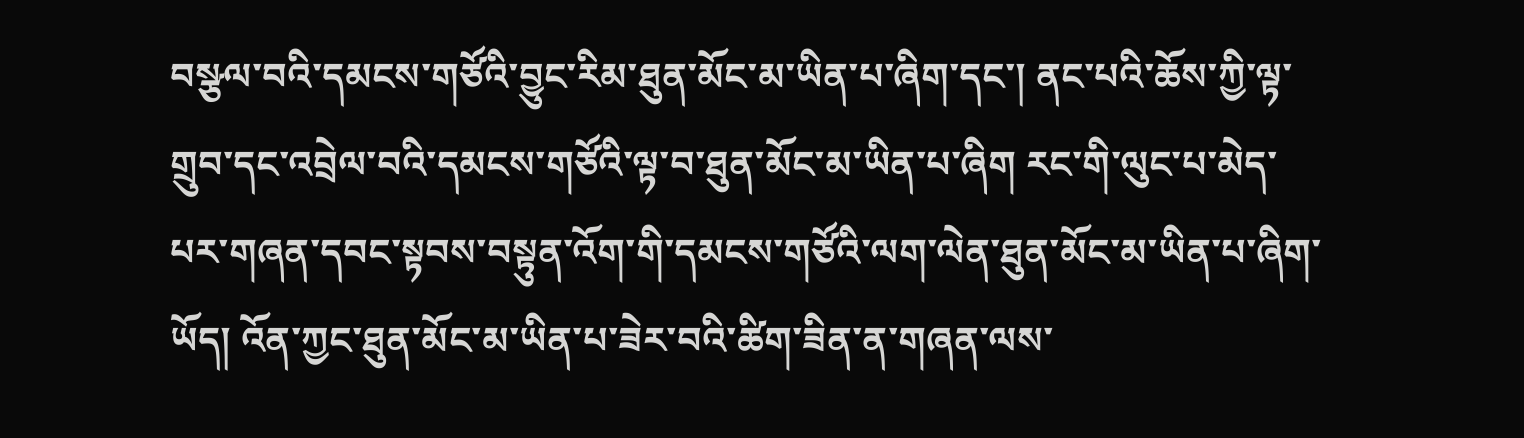བསྩལ་བའི་དམངས་གཙོའི་བྱུང་རིམ་ཐུན་མོང་མ་ཡིན་པ་ཞིག་དང་། ནང་པའི་ཆོས་ཀྱི་ལྟ་གྲུབ་དང་འབྲེལ་བའི་དམངས་གཙོའི་ལྟ་བ་ཐུན་མོང་མ་ཡིན་པ་ཞིག རང་གི་ལུང་པ་མེད་པར་གཞན་དབང་སྟབས་བསྟུན་འོག་གི་དམངས་གཙོའི་ལག་ལེན་ཐུན་མོང་མ་ཡིན་པ་ཞིག་ཡོད། འོན་ཀྱང་ཐུན་མོང་མ་ཡིན་པ་ཟེར་བའི་ཚིག་ཟིན་ན་གཞན་ལས་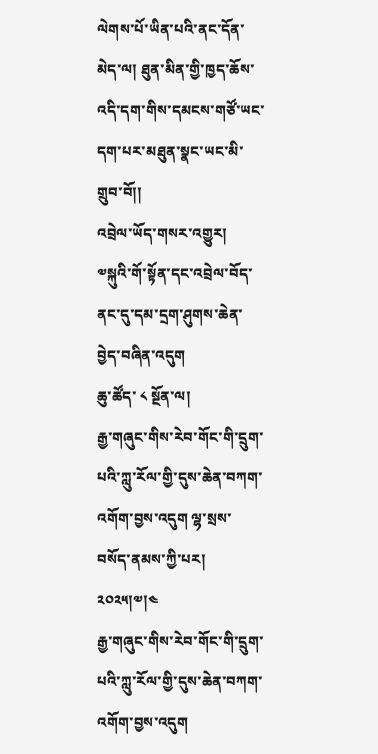ལེགས་པོ་ཡིན་པའི་ནང་དོན་མེད་ལ། ཐུན་མིན་གྱི་ཁྱད་ཆོས་འདི་དག་གིས་དམངས་གཙོ་ཡང་དག་པར་མཐུན་སྣང་ཡང་མི་གྲུབ་བོ།།
འབྲེལ་ཡོད་གསར་འགྱུར།
༧སྐུའི་གོ་སྟོན་དང་འབྲེལ་བོད་ནང་དུ་དམ་དྲག་ཤུགས་ཆེན་བྱེད་བཞིན་འདུག
ཆུ་ཚོད་ ༨ སྔོན་ལ།
རྒྱ་གཞུང་གིས་རེབ་གོང་གི་དྲུག་པའི་ཀླུ་རོལ་གྱི་དུས་ཆེན་བཀག་འགོག་བྱས་འདུག ལྷ་སྲས་བསོད་ནམས་ཀྱི་པར། ༢༠༢༥།༧།༤
རྒྱ་གཞུང་གིས་རེབ་གོང་གི་དྲུག་པའི་ཀླུ་རོལ་གྱི་དུས་ཆེན་བཀག་འགོག་བྱས་འདུག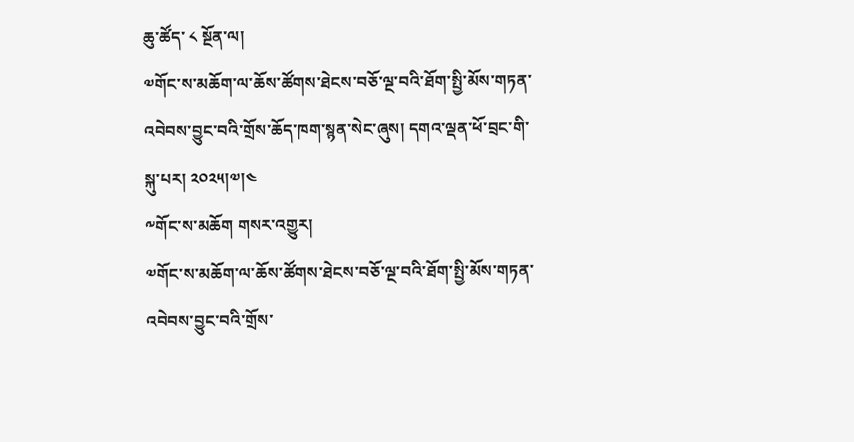ཆུ་ཚོད་ ༨ སྔོན་ལ།
༧གོང་ས་མཆོག་ལ་ཆོས་ཚོགས་ཐེངས་བཅོ་ལྔ་བའི་ཐོག་སྤྱི་མོས་གཏན་འབེབས་བྱུང་བའི་གྲོས་ཆོད་ཁག་སྙན་སེང་ཞུས། དགའ་ལྡན་ཕོ་བྲང་གི་སྐུ་པར། ༢༠༢༥།༧།༤
༸གོང་ས་མཆོག གསར་འགྱུར།
༧གོང་ས་མཆོག་ལ་ཆོས་ཚོགས་ཐེངས་བཅོ་ལྔ་བའི་ཐོག་སྤྱི་མོས་གཏན་འབེབས་བྱུང་བའི་གྲོས་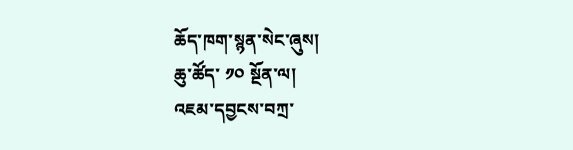ཆོད་ཁག་སྙན་སེང་ཞུས།
ཆུ་ཚོད་ ༡༠ སྔོན་ལ།
འཇམ་དབྱངས་བཀྲ་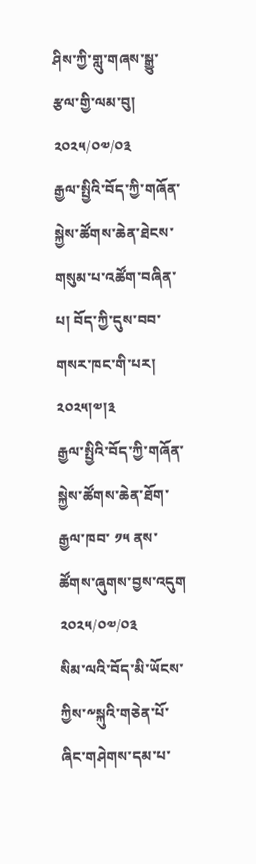ཤིས་ཀྱི་གླུ་གཞས་སྒྱུ་རྩལ་གྱི་ལམ་བུ།
༢༠༢༥/༠༧/༠༣
རྒྱལ་སྤྱིའི་བོད་ཀྱི་གཞོན་སྐྱེས་ཚོགས་ཆེན་ཐེངས་གསུམ་པ་འཚོག་བཞིན་པ། བོད་ཀྱི་དུས་བབ་གསར་ཁང་གི་པར། ༢༠༢༥།༧།༣
རྒྱལ་སྤྱིའི་བོད་ཀྱི་གཞོན་སྐྱེས་ཚོགས་ཆེན་ཐོག་རྒྱལ་ཁབ་ ༡༥ ནས་ཚོགས་ཞུགས་བྱས་འདུག
༢༠༢༥/༠༧/༠༣
སིམ་ལའི་བོད་མི་ཡོངས་ཀྱིས་༸སྐུའི་གཅེན་པོ་ཞིང་གཤེགས་དམ་པ་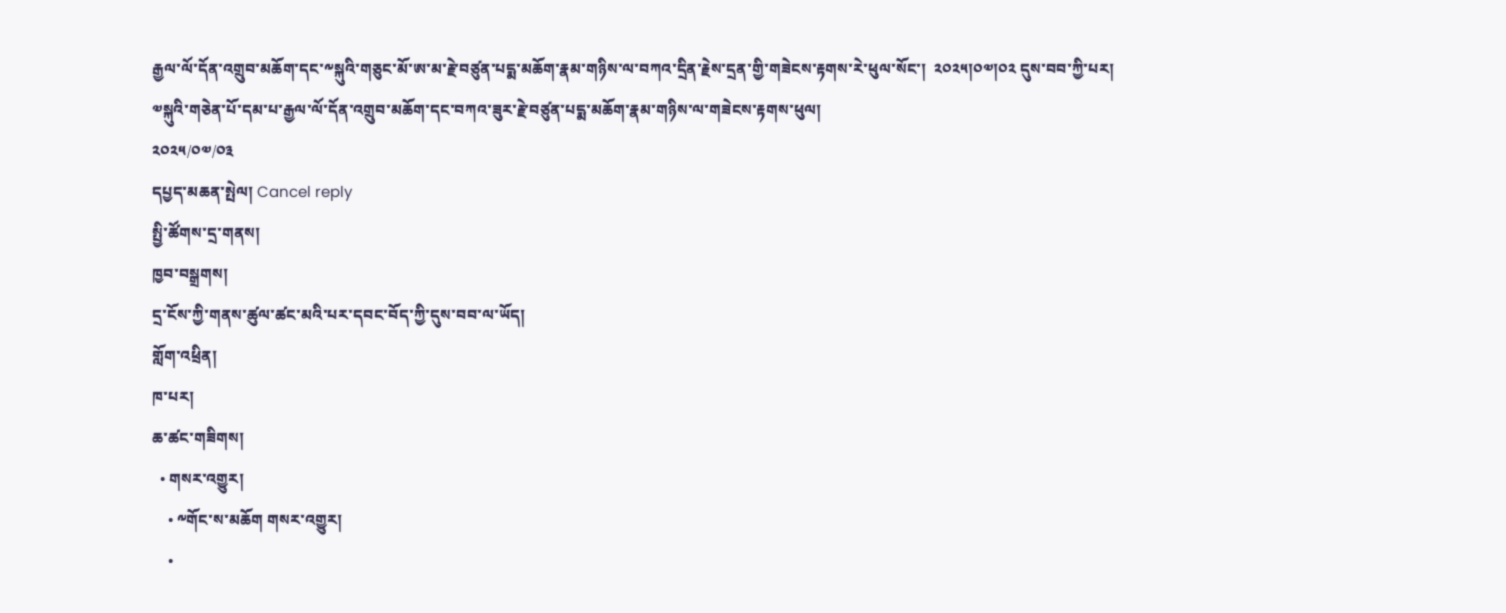རྒྱལ་ལོ་དོན་འགྲུབ་མཆོག་དང་༸སྐུའི་གཅུང་མོ་ཨ་མ་རྗེ་བཙུན་པདྨ་མཆོག་རྣམ་གཉིས་ལ་བཀའ་དྲིན་རྗེས་དྲན་གྱི་གཟེངས་རྟགས་རེ་ཕུལ་སོང་།  ༢༠༢༥།༠༧།༠༢ དུས་བབ་ཀྱི་པར།
༧སྐུའི་གཅེན་པོ་དམ་པ་རྒྱལ་ལོ་དོན་འགྲུབ་མཆོག་དང་བཀའ་ཟུར་རྗེ་བཙུན་པདྨ་མཆོག་རྣམ་གཉིས་ལ་གཟེངས་རྟགས་ཕུལ།
༢༠༢༥/༠༧/༠༣
དཔྱད་མཆན་སྤེལ། Cancel reply
སྤྱི་ཚོགས་དྲ་གནས།
ཁྱབ་བསྒྲགས།
དྲ་ངོས་ཀྱི་གནས་ཚུལ་ཚང་མའི་པར་དབང་བོད་ཀྱི་དུས་བབ་ལ་ཡོད།
གློག་འཕྲིན།
ཁ་པར།
ཆ་ཚང་གཟིགས།
  • གསར་འགྱུར།
    • ༸གོང་ས་མཆོག གསར་འགྱུར།
    •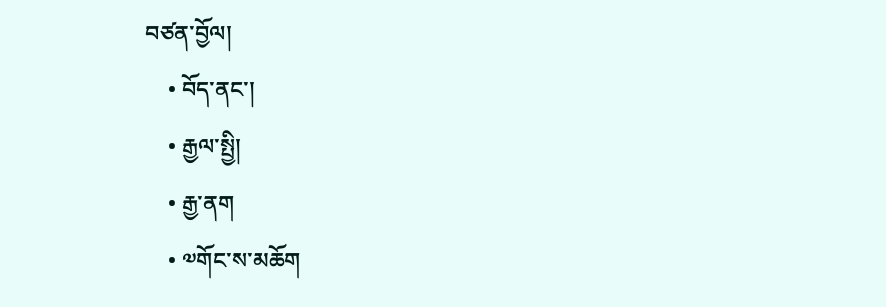བཙན་བྱོལ།
    • བོད་ནང་།
    • རྒྱལ་སྤྱི།
    • རྒྱ་ནག
    • ༧གོང་ས་མཆོག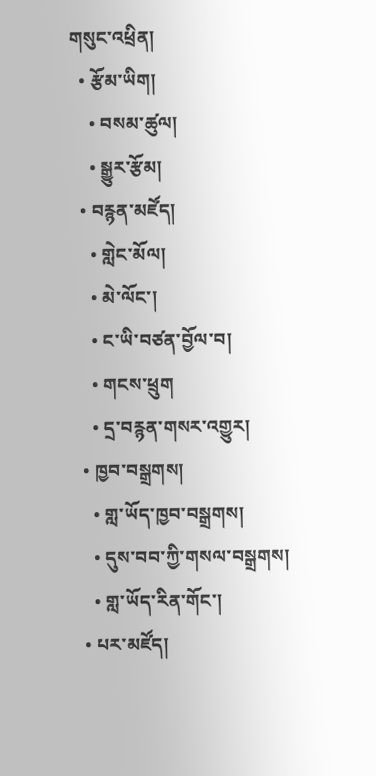གསུང་འཕྲིན།
  • རྩོམ་ཡིག།
    • བསམ་ཚུལ།
    • སྒྱུར་རྩོམ།
  • བརྙན་མཛོད།
    • གླེང་མོལ།
    • མེ་ལོང་།
    • ང་ཡི་བཙན་བྱོལ་བ།
    • གངས་ཕྲུག
    • དྲ་བརྙན་གསར་འགྱུར།
  • ཁྱབ་བསྒྲགས།
    • གླ་ཡོད་ཁྱབ་བསྒྲགས།
    • དུས་བབ་ཀྱི་གསལ་བསྒྲགས།
    • གླ་ཡོད་རིན་གོང་།
  • པར་མཛོད།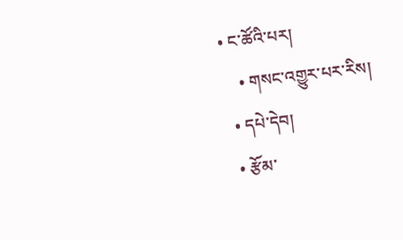• ང་ཚོའི་པར།
    • གསང་འགྱུར་པར་རིས།
  • དཔེ་དེབ།
  • རྩོམ་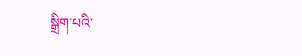སྒྲིག་པའི་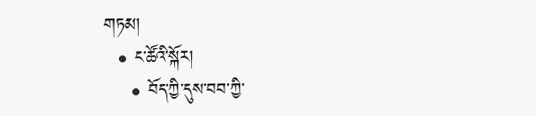གཏམ།
  • ང་ཚོའི་སྐོར།
    • བོད་ཀྱི་དུས་བབ་ཀྱི་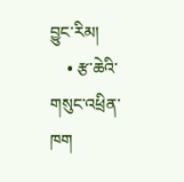བྱུང་རིམ།
    • རྩ་ཆེའི་གསུང་འཕྲིན་ཁག